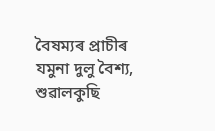বৈষম্যৰ প্ৰাচীৰ
যমুনা দুলু বৈশ্য, শুৱালকুছি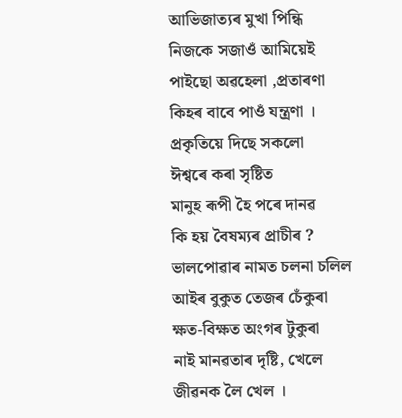আভিজাত্যৰ মুখা পিন্ধি
নিজকে সজাওঁ আমিয়েই
পাইছো অৱহেলা ,প্ৰতাৰণা
কিহৰ বাবে পাওঁ যন্ত্ৰণা ।
প্ৰকৃতিয়ে দিছে সকলো
ঈশ্বৰে কৰা সৃষ্টিত
মানুহ ৰূপী হৈ পৰে দানৱ
কি হয় বৈষম্যৰ প্ৰাচীৰ ?
ভালপোৱাৰ নামত চলনা চলিল
আইৰ বুকুত তেজৰ চেঁকুৰা
ক্ষত-বিক্ষত অংগৰ টুকুৰা
নাই মানৱতাৰ দৃষ্টি, খেলে জীৱনক লৈ খেল ।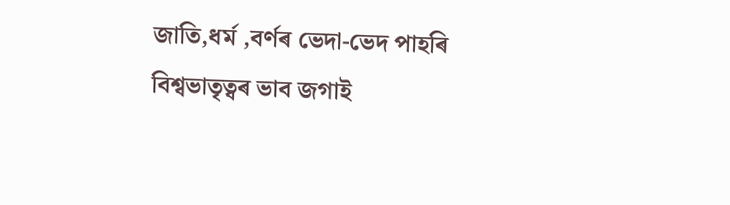জাতি,ধৰ্ম ,বৰ্ণৰ ভেদা-ভেদ পাহৰি
বিশ্বভাতৃত্বৰ ভাব জগাই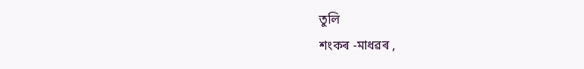তুলি
শংকৰ -মাধৱৰ ,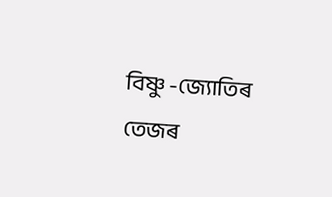বিষ্ণু -জ্যোতিৰ তেজৰ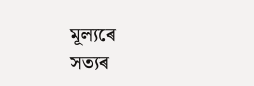মূল্যৰে
সত্যৰ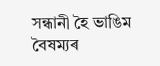সন্ধানী হৈ ভাঙিম বৈষম্যৰ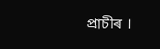প্ৰাচীৰ ।